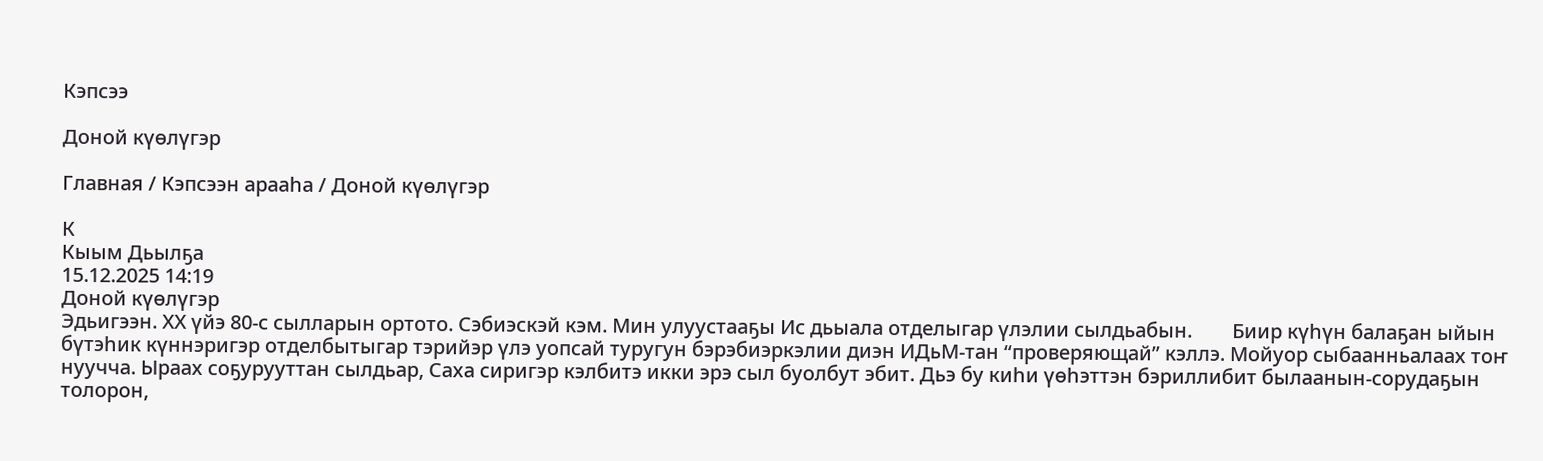Кэпсээ

Доной күөлүгэр

Главная / Кэпсээн арааһа / Доной күөлүгэр

К
Кыым Дьылҕа
15.12.2025 14:19
Доной күөлүгэр
Эдьигээн. ХХ үйэ 80-с сылларын ортото. Сэбиэскэй кэм. Мин улуустааҕы Ис дьыала отделыгар үлэлии сылдьабын.        Биир күһүн балаҕан ыйын бүтэһик күннэригэр отделбытыгар тэрийэр үлэ уопсай туругун бэрэбиэркэлии диэн ИДьМ-тан “проверяющай” кэллэ. Мойуор сыбаанньалаах тоҥ нуучча. Ыраах соҕурууттан сылдьар, Саха сиригэр кэлбитэ икки эрэ сыл буолбут эбит. Дьэ бу киһи үөһэттэн бэриллибит былаанын-сорудаҕын толорон,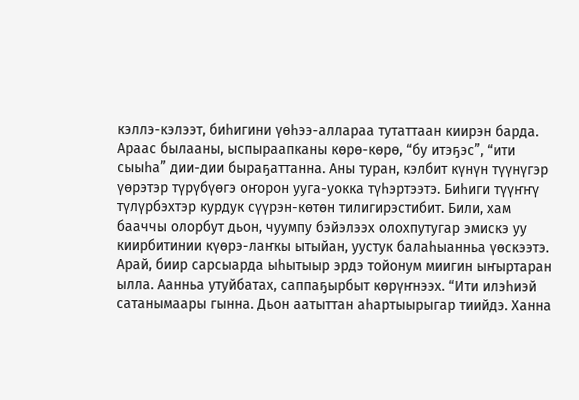кэллэ-кэлээт, биһигини үөһээ-аллараа тутаттаан киирэн барда. Араас былааны, ыспыраапканы көрө-көрө, “бу итэҕэс”, “ити сыыһа” дии-дии быраҕаттанна. Аны туран, кэлбит күнүн түүнүгэр үөрэтэр түрүбүөгэ оҥорон ууга-уокка түһэртээтэ. Биһиги түүҥҥү түлүрбэхтэр курдук сүүрэн-көтөн тилигирэстибит. Били, хам бааччы олорбут дьон, чуумпу бэйэлээх олохпутугар эмискэ уу киирбитинии күөрэ-лаҥкы ытыйан, уустук балаһыанньа үөскээтэ.    Арай, биир сарсыарда ыһытыыр эрдэ тойонум миигин ыҥыртаран ылла. Аанньа утуйбатах, саппаҕырбыт көрүҥнээх. “Ити илэһиэй сатанымаары гынна. Дьон аатыттан аһартыырыгар тиийдэ. Ханна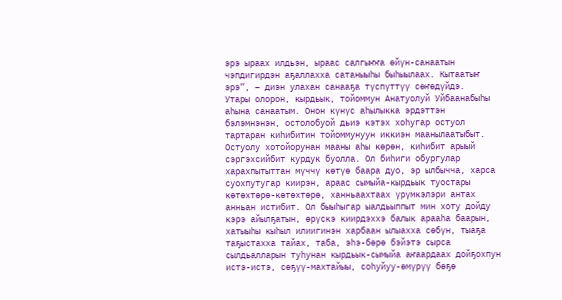эрэ ыраах илдьэн, ыраас салгыҥҥа өйүн-санаатын чэпдигирдэн аҕаллахха сатаныыһы быһыылаах. Кытаатыҥ эрэ”, – диэн улахан санааҕа түспүттүү сөҥөдүйдэ.    Утары олорон, кырдьык, тойоммун Анатуолуй Уйбаанабыһы аһына санаатым. Онон күнүс аһылыкка эрдэттэн бэлэмнэнэн, остолобуой дьиэ кэтэх хоһугар остуол тартаран киһибитин тойоммунуун иккиэн маанылаатыбыт. Остуолу хотойорунан мааны аһы көрөн, киһибит арыый сэргэхсийбит курдук буолла. Ол биһиги обургулар харахпытыттан мүччү көтүө баара дуо, эр ылбычча, харса суохпутугар киирэн, араас сымыйа-кырдьык туостары көтөхтөрө-көтөхтөрө, ханньаахтаах үрүмкэлэри антах анньан истибит. Ол быыһыгар ыалдьыппыт мин хоту дойду кэрэ айылҕатын, өрүскэ киирдэххэ балык арааһа баарын, хатыыһы кыһыл илиигинэн харбаан ылыахха сөбүн, тыаҕа таҕыстахха тайах, таба, эһэ-бөрө бэйэтэ сырса сылдьалларын туһунан кырдьык-сымыйа аҥаардаах дойҕохпун истэ-истэ, сөҕүү-махтайыы, соһуйуу-өмүрүү бөҕө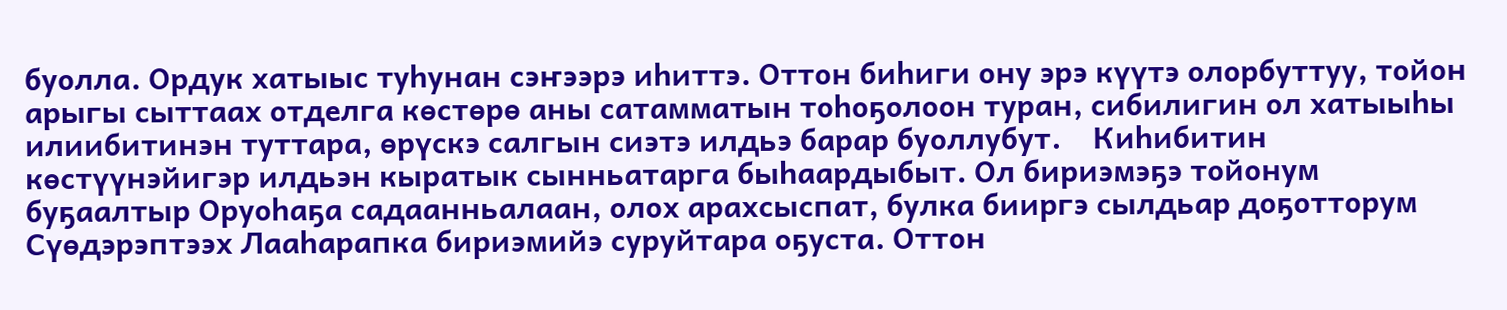буолла. Ордук хатыыс туһунан сэҥээрэ иһиттэ. Оттон биһиги ону эрэ күүтэ олорбуттуу, тойон арыгы сыттаах отделга көстөрө аны сатамматын тоһоҕолоон туран, сибилигин ол хатыыһы илиибитинэн туттара, өрүскэ салгын сиэтэ илдьэ барар буоллубут.    Киһибитин көстүүнэйигэр илдьэн кыратык сынньатарга быһаардыбыт. Ол бириэмэҕэ тойонум буҕаалтыр Оруоһаҕа садаанньалаан, олох арахсыспат, булка бииргэ сылдьар доҕотторум Сүөдэрэптээх Лааһарапка бириэмийэ суруйтара оҕуста. Оттон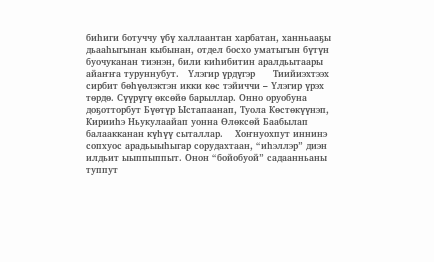биһиги ботуччу үбү халлаантан харбатан, ханньааҕы дьааһыгынан кыбынан, отдел босхо уматыгын бүтүн буочуканан тиэнэн, били киһибитин аралдьытаары айаҥҥа туруннубут.   Үлэгир үрдүгэр      Тиийиэхтээх сирбит бөһүөлэктэн икки көс тэйиччи – Үлэгир үрэх төрдө. Сүүрүгү өксөйө барыллар. Онно оруобуна доҕотторбут Бүөтүр Ыстапаанап, Туола Көстөкүүнэп, Кирииһэ Ньукулаайап уонна Өлөксөй Баабылап балаакканан күһүү сыталлар.    Хоҥнуохпут иннинэ сопхуос арадьыыһыгар сорудахтаан, “иһэллэр” диэн илдьит ыыппыппыт. Онон “бойобуой” садаанньаны туппут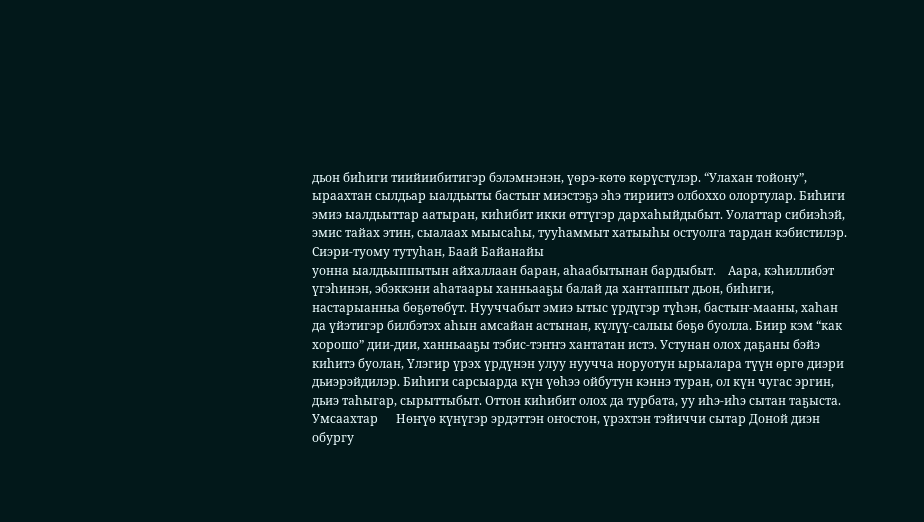дьон биһиги тиийиибитигэр бэлэмнэнэн, үөрэ-көтө көрүстүлэр. “Улахан тойону”, ыраахтан сылдьар ыалдьыты бастыҥ миэстэҕэ эһэ тириитэ олбоххо олортулар. Биһиги эмиэ ыалдьыттар аатыран, киһибит икки өттүгэр дархаһыйдыбыт. Уолаттар сибиэһэй, эмис тайах этин, сыалаах мыысаһы, тууһаммыт хатыыһы остуолга тардан кэбистилэр. Сиэри-туому тутуһан, Баай Байанайы
уонна ыалдьыппытын айхаллаан баран, аһаабытынан бардыбыт.    Аара, кэһиллибэт үгэһинэн, эбэккэни аһатаары ханньааҕы балай да хантаппыт дьон, биһиги, настарыанньа бөҕөтөбүт. Нууччабыт эмиэ ытыс үрдүгэр түһэн, бастыҥ-мааны, хаһан да үйэтигэр билбэтэх аһын амсайан астынан, күлүү-салыы бөҕө буолла. Биир кэм “как хорошо” дии-дии, ханньааҕы тэбис-тэҥҥэ хантатан истэ. Устунан олох даҕаны бэйэ киһитэ буолан, Үлэгир үрэх үрдүнэн улуу нуучча норуотун ырыалара түүн өргө диэри дьиэрэйдилэр. Биһиги сарсыарда күн үөһээ ойбутун кэннэ туран, ол күн чугас эргин, дьиэ таһыгар, сырыттыбыт. Оттон киһибит олох да турбата, уу иһэ-иһэ сытан таҕыста.   Умсаахтар      Нөҥүө күнүгэр эрдэттэн оҥостон, үрэхтэн тэйиччи сытар Доной диэн обургу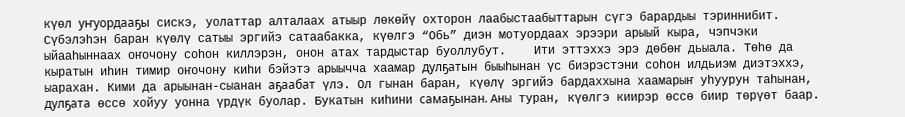күөл уҥуордааҕы сискэ, уолаттар алталаах атыыр лөкөйү охторон лаабыстаабыттарын сүгэ барардыы тэриннибит. Сүбэлэһэн баран күөлү сатыы эргийэ сатаабакка, күөлгэ “Обь” диэн мотуордаах эрээри арыый кыра, чэпчэки ыйааһыннаах оҥочону соһон киллэрэн, онон атах тардыстар буоллубут.    Ити эттэххэ эрэ дөбөҥ дьыала. Төһө да кыратын иһин тимир оҥочону киһи бэйэтэ арыычча хаамар дулҕатын быыһынан үс биэрэстэни соһон илдьиэм диэтэххэ, ыарахан. Кими да арыынан-сыанан аҕаабат үлэ. Ол гынан баран, күөлү эргийэ бардаххына хаамарыҥ уһуурун таһынан, дулҕата өссө хойуу уонна үрдүк буолар. Букатын киһини самаҕынан. Аны туран, күөлгэ киирэр өссө биир төрүөт баар.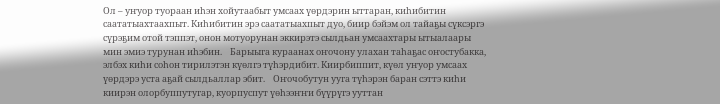Ол – уҥуор туораан иһэн хойутаабыт умсаах үөрдэрин ыттаран, киһибитин саататыахтаахпыт. Киһибитин эрэ саататыахпыт дуо, биир бэйэм ол тайаҕы сүксэргэ сүрэҕим отой тэппэт, онон мотуорунан эккирэтэ сылдьан умсаахтары ытыалаары мин эмиэ турунан иһэбин.    Барыыга кураанах оҥочону улахан таһаҕас оҥостубакка, элбэх киһи соһон тирилэтэн күөлгэ түһэрдибит. Киирбиппит, күөл уҥуор умсаах үөрдэрэ уста аҕай сылдьаллар эбит.    Оҥочобутун ууга түһэрэн баран сэттэ киһи киирэн олорбуппутугар, куорпуспут үөһээҥҥи бүүрүгэ ууттан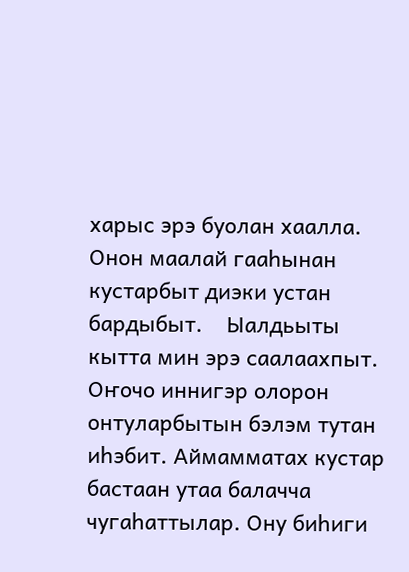харыс эрэ буолан хаалла. Онон маалай гааһынан кустарбыт диэки устан бардыбыт.    Ыалдьыты кытта мин эрэ саалаахпыт. Оҥочо иннигэр олорон онтуларбытын бэлэм тутан иһэбит. Аймамматах кустар бастаан утаа балачча чугаһаттылар. Ону биһиги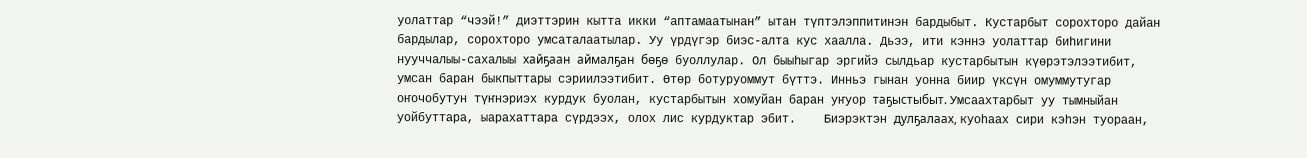уолаттар “чээй!” диэттэрин кытта икки “аптамаатынан” ытан түптэлэппитинэн бардыбыт. Кустарбыт сорохторо дайан бардылар, сорохторо умсаталаатылар. Уу үрдүгэр биэс-алта кус хаалла. Дьээ, ити кэннэ уолаттар биһигини нууччалыы-сахалыы хайҕаан аймалҕан бөҕө буоллулар. Ол быыһыгар эргийэ сылдьар кустарбытын күөрэтэлээтибит, умсан баран быкпыттары сэриилээтибит. Өтөр ботуруоммут бүттэ. Инньэ гынан уонна биир үксүн омуммутугар оҥочобутун түҥнэриэх курдук буолан, кустарбытын хомуйан баран уҥуор таҕыстыбыт. Умсаахтарбыт уу тымныйан уойбуттара, ыарахаттара сүрдээх, олох лис курдуктар эбит.    Биэрэктэн дулҕалаах, куоһаах сири кэһэн туораан,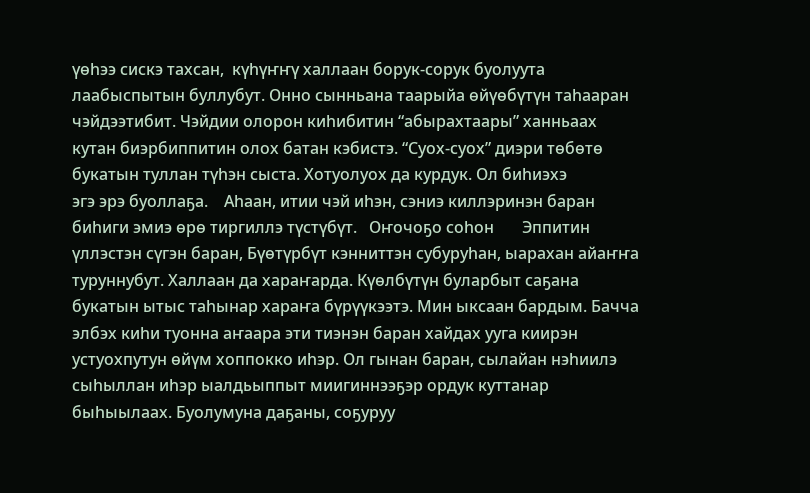үөһээ сискэ тахсан,  күһүҥҥү халлаан борук-сорук буолуута лаабыспытын буллубут. Онно сынньана таарыйа өйүөбүтүн таһааран чэйдээтибит. Чэйдии олорон киһибитин “абырахтаары” ханньаах кутан биэрбиппитин олох батан кэбистэ. “Суох-суох” диэри төбөтө букатын туллан түһэн сыста. Хотуолуох да курдук. Ол биһиэхэ
эгэ эрэ буоллаҕа.    Аһаан, итии чэй иһэн, сэниэ киллэринэн баран биһиги эмиэ өрө тиргиллэ түстүбүт.   Оҥочоҕо соһон       Эппитин үллэстэн сүгэн баран, Бүөтүрбүт кэнниттэн субуруһан, ыарахан айаҥҥа туруннубут. Халлаан да хараҥарда. Күөлбүтүн буларбыт саҕана букатын ытыс таһынар хараҥа бүрүүкээтэ. Мин ыксаан бардым. Бачча элбэх киһи туонна аҥаара эти тиэнэн баран хайдах ууга киирэн устуохпутун өйүм хоппокко иһэр. Ол гынан баран, сылайан нэһиилэ сыһыллан иһэр ыалдьыппыт миигиннээҕэр ордук куттанар быһыылаах. Буолумуна даҕаны, соҕуруу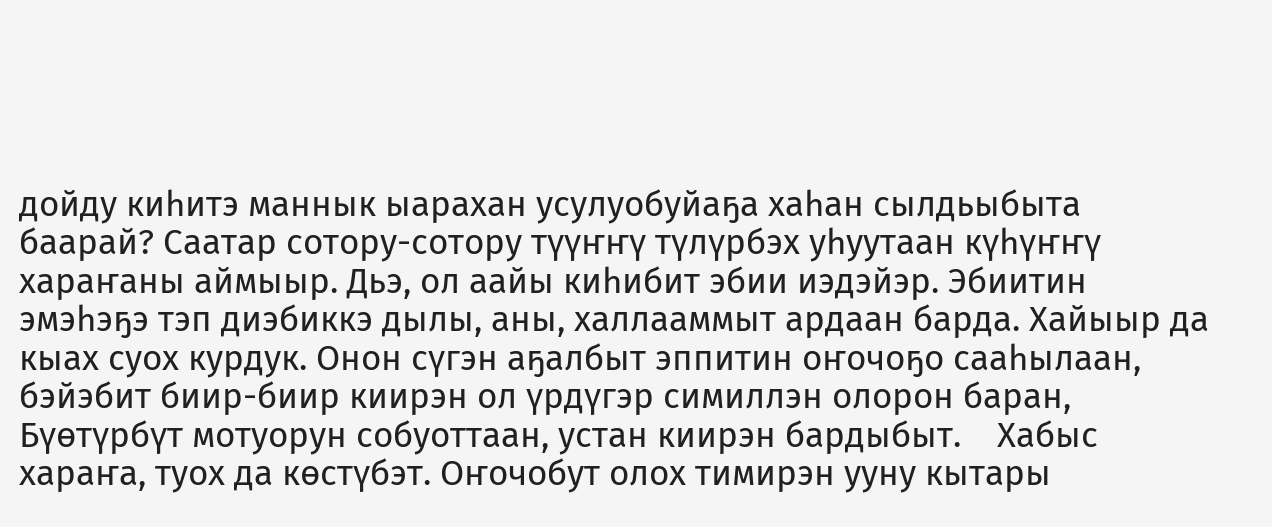дойду киһитэ маннык ыарахан усулуобуйаҕа хаһан сылдьыбыта баарай? Саатар сотору-сотору түүҥҥү түлүрбэх уһуутаан күһүҥҥү хараҥаны аймыыр. Дьэ, ол аайы киһибит эбии иэдэйэр. Эбиитин эмэһэҕэ тэп диэбиккэ дылы, аны, халлааммыт ардаан барда. Хайыыр да кыах суох курдук. Онон сүгэн аҕалбыт эппитин оҥочоҕо сааһылаан, бэйэбит биир-биир киирэн ол үрдүгэр симиллэн олорон баран, Бүөтүрбүт мотуорун собуоттаан, устан киирэн бардыбыт.    Хабыс хараҥа, туох да көстүбэт. Оҥочобут олох тимирэн ууну кытары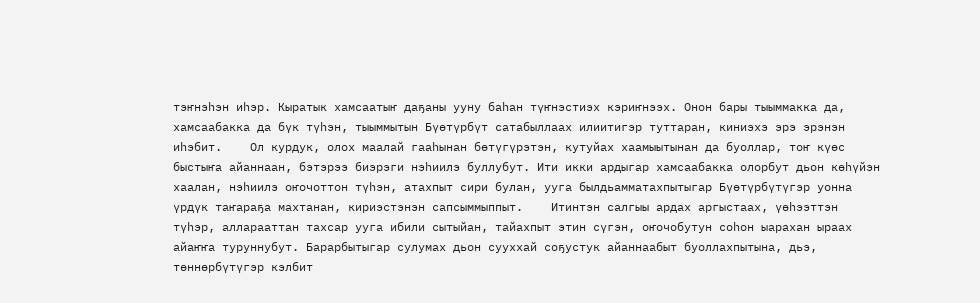тэҥнэһэн иһэр. Кыратык хамсаатыҥ даҕаны ууну баһан түҥнэстиэх кэриҥнээх. Онон бары тыыммакка да, хамсаабакка да бүк түһэн, тыыммытын Бүөтүрбүт сатабыллаах илиитигэр туттаран, киниэхэ эрэ эрэнэн иһэбит.    Ол курдук, олох маалай гааһынан бөтүгүрэтэн, кутуйах хаамыытынан да буоллар, тоҥ күөс быстыҥа айаннаан, бэтэрээ биэрэги нэһиилэ буллубут. Ити икки ардыгар хамсаабакка олорбут дьон көһүйэн хаалан, нэһиилэ оҥочоттон түһэн, атахпыт сири булан, ууга былдьамматахпытыгар Бүөтүрбүтүгэр уонна үрдүк таҥараҕа махтанан, кириэстэнэн сапсыммыппыт.    Итинтэн салгыы ардах аргыстаах, үөһээттэн түһэр, алларааттан тахсар ууга ибили сытыйан, тайахпыт этин сүгэн, оҥочобутун соһон ыарахан ыраах айаҥҥа туруннубут. Барарбытыгар сулумах дьон сууххай соҕустук айаннаабыт буоллахпытына, дьэ, төннөрбүтүгэр кэлбит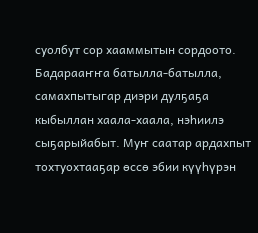суолбут сор хааммытын сордоото. Бадарааҥҥа батылла-батылла, самахпытыгар диэри дулҕаҕа кыбыллан хаала-хаала, нэһиилэ сыҕарыйабыт. Муҥ саатар ардахпыт тохтуохтааҕар өссө эбии күүһүрэн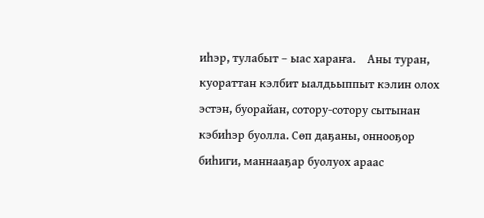иһэр, тулабыт – ыас хараҥа.    Аны туран, куораттан кэлбит ыалдьыппыт кэлин олох эстэн, буорайан, сотору-сотору сытынан кэбиһэр буолла. Сөп даҕаны, оннооҕор биһиги, маннааҕар буолуох араас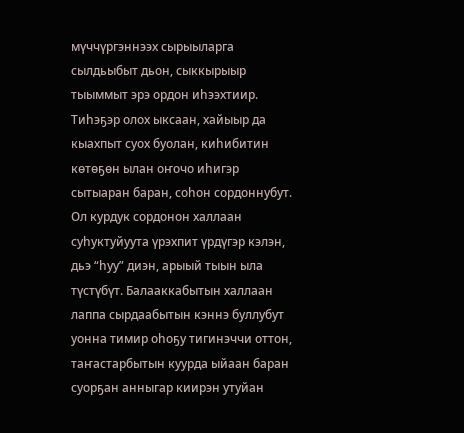мүччүргэннээх сырыыларга сылдьыбыт дьон, сыккырыыр тыыммыт эрэ ордон иһээхтиир. Тиһэҕэр олох ыксаан, хайыыр да кыахпыт суох буолан, киһибитин көтөҕөн ылан оҥочо иһигэр сытыаран баран, соһон сордоннубут. Ол курдук сордонон халлаан суһуктуйуута үрэхпит үрдүгэр кэлэн, дьэ “һуу” диэн, арыый тыын ыла түстүбүт. Балааккабытын халлаан лаппа сырдаабытын кэннэ буллубут уонна тимир оһоҕу тигинэччи оттон, таҥастарбытын куурда ыйаан баран суорҕан анныгар киирэн утуйан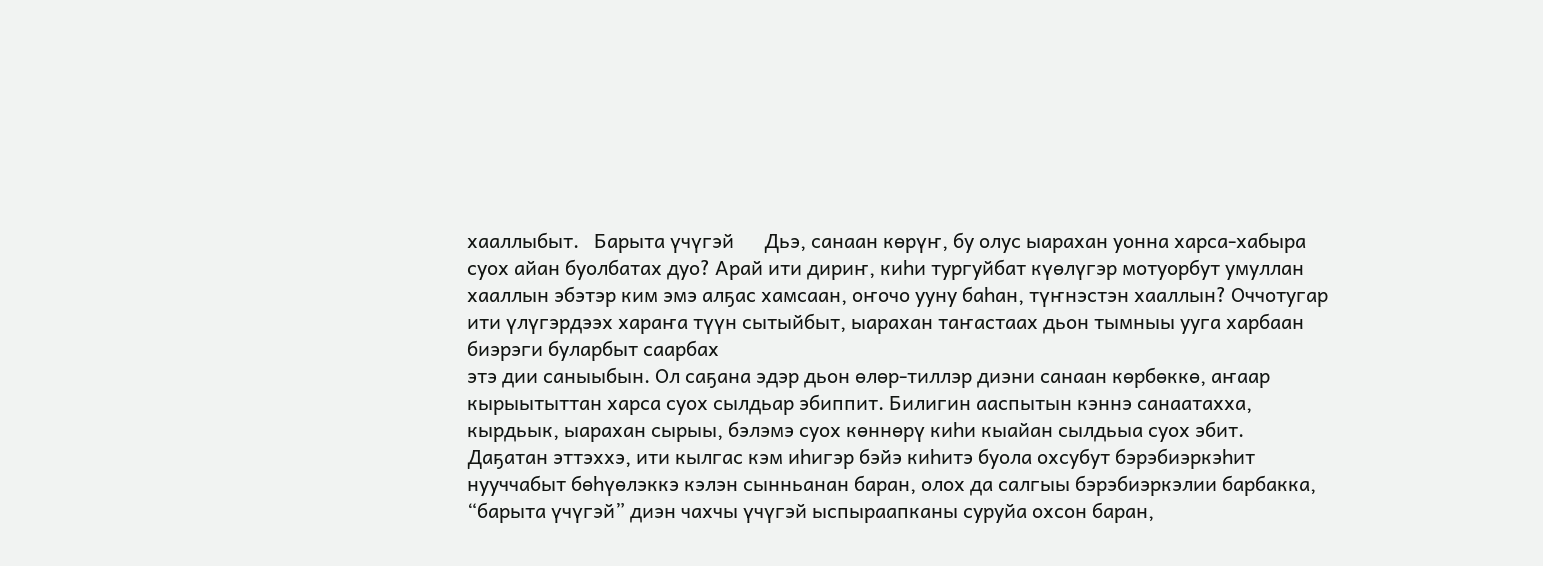хааллыбыт.   Барыта үчүгэй      Дьэ, санаан көрүҥ, бу олус ыарахан уонна харса-хабыра суох айан буолбатах дуо? Арай ити дириҥ, киһи тургуйбат күөлүгэр мотуорбут умуллан хааллын эбэтэр ким эмэ алҕас хамсаан, оҥочо ууну баһан, түҥнэстэн хааллын? Оччотугар ити үлүгэрдээх хараҥа түүн сытыйбыт, ыарахан таҥастаах дьон тымныы ууга харбаан биэрэги буларбыт саарбах
этэ дии саныыбын. Ол саҕана эдэр дьон өлөр-тиллэр диэни санаан көрбөккө, аҥаар кырыытыттан харса суох сылдьар эбиппит. Билигин ааспытын кэннэ санаатахха, кырдьык, ыарахан сырыы, бэлэмэ суох көннөрү киһи кыайан сылдьыа суох эбит.    Даҕатан эттэххэ, ити кылгас кэм иһигэр бэйэ киһитэ буола охсубут бэрэбиэркэһит нууччабыт бөһүөлэккэ кэлэн сынньанан баран, олох да салгыы бэрэбиэркэлии барбакка, “барыта үчүгэй” диэн чахчы үчүгэй ыспыраапканы суруйа охсон баран,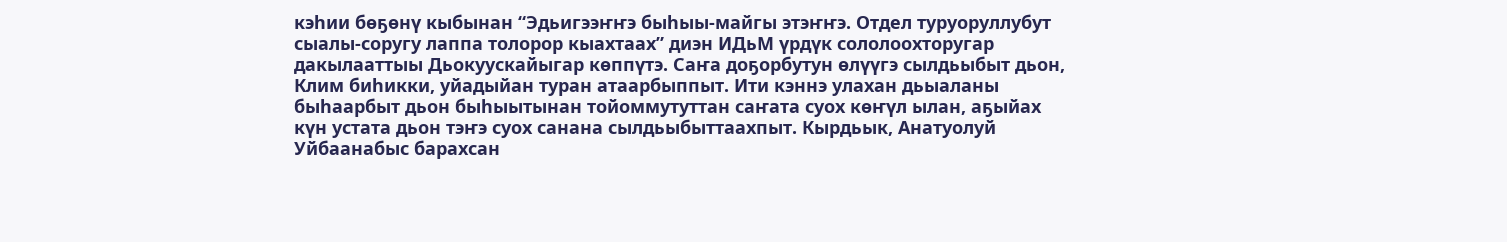кэһии бөҕөнү кыбынан “Эдьигээҥҥэ быһыы-майгы этэҥҥэ. Отдел туруоруллубут сыалы-соругу лаппа толорор кыахтаах” диэн ИДьМ үрдүк сололоохторугар дакылааттыы Дьокуускайыгар көппүтэ. Саҥа доҕорбутун өлүүгэ сылдьыбыт дьон, Клим биһикки, уйадыйан туран атаарбыппыт. Ити кэннэ улахан дьыаланы быһаарбыт дьон быһыытынан тойоммутуттан саҥата суох көҥүл ылан, аҕыйах күн устата дьон тэҥэ суох санана сылдьыбыттаахпыт. Кырдьык, Анатуолуй Уйбаанабыс барахсан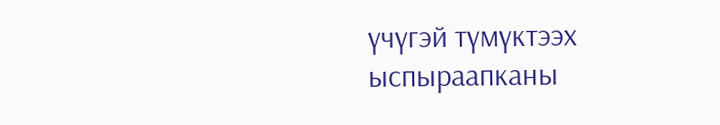үчүгэй түмүктээх ыспыраапканы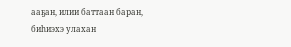ааҕан, илии баттаан баран, биһиэхэ улахан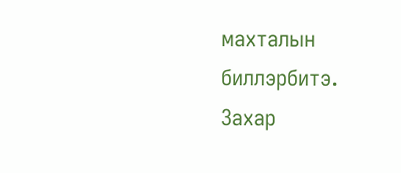махталын биллэрбитэ.   Захар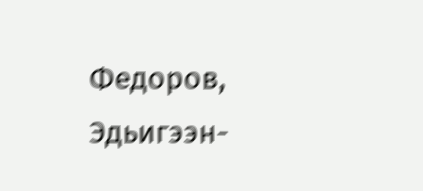Федоров, Эдьигээн-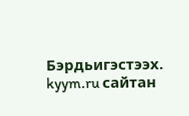Бэрдьигэстээх.
kyym.ru сайтан